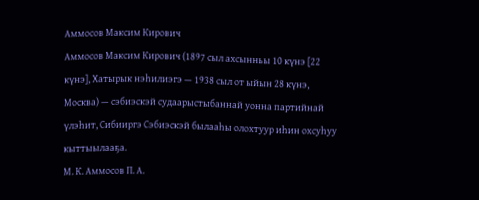Аммосов Максим Кирович
Аммосов Максим Кирович (1897 сыл ахсынньы 10 күнэ [22 күнэ], Хатырык нэһилиэгэ — 1938 сыл от ыйын 28 күнэ, Москва) — сэбиэскэй судаарыстыбаннай уонна партийнай үлэһит, Сибииргэ Сэбиэскэй былааһы олохтуур иһин охсуһуу кыттыылааҕа.
М. К. Аммосов П. А.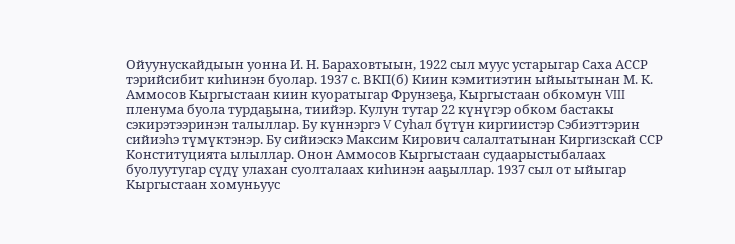Ойуунускайдыын уонна И. Н. Бараховтыын, 1922 сыл муус устарыгар Саха АССР тэрийсибит киһинэн буолар. 1937 с. ВКП(б) Киин кэмитиэтин ыйыытынан М. К. Аммосов Кыргыстаан киин куоратыгар Фрунзеҕа, Кыргыстаан обкомун VIII пленума буола турдаҕына, тиийэр. Кулун тутар 22 күнүгэр обком бастакы сэкирэтээринэн талыллар. Бу күннэргэ V Суһал бүтүн киргиистэр Сэбиэттэрин сийиэһэ түмүктэнэр. Бу сийиэскэ Максим Кирович салалтатынан Киргизскай ССР Конституцията ылыллар. Онон Аммосов Кыргыстаан судаарыстыбалаах буолуутугар сүдү улахан суолталаах киһинэн ааҕыллар. 1937 сыл от ыйыгар Кыргыстаан хомуньуус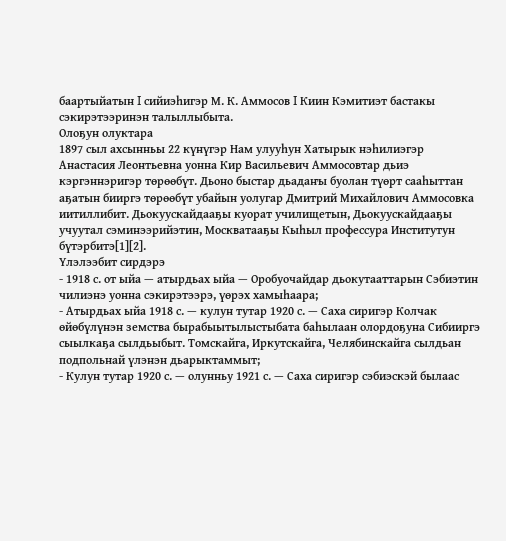баартыйатын I сийиэһигэр М. К. Аммосов I Киин Кэмитиэт бастакы сэкирэтээринэн талыллыбыта.
Олоҕун олуктара
1897 сыл ахсынньы 22 күнүгэр Нам улууһун Хатырык нэһилиэгэр Анастасия Леонтьевна уонна Кир Васильевич Аммосовтар дьиэ кэргэннэригэр төрөөбүт. Дьоно быстар дьадаҥы буолан түөрт сааһыттан аҕатын бииргэ төрөөбүт убайын уолугар Дмитрий Михайлович Аммосовка иитиллибит. Дьокуускайдааҕы куорат училищетын, Дьокуускайдааҕы учуутал сэминээрийэтин, Москватааҕы Кыһыл профессура Институтун бүтэрбитэ[1][2].
Үлэлээбит сирдэрэ
- 1918 с. от ыйа — атырдьах ыйа — Оробуочайдар дьокутааттарын Сэбиэтин чилиэнэ уонна сэкирэтээрэ, үөрэх хамыһаара;
- Атырдьах ыйа 1918 с. — кулун тутар 1920 с. — Саха сиригэр Колчак өйөбүлүнэн земства бырабыытылыстыбата баһылаан олордоҕуна Сибииргэ сыылкаҕа сылдьыбыт. Томскайга, Иркутскайга, Челябинскайга сылдьан подпольнай үлэнэн дьарыктаммыт;
- Кулун тутар 1920 с. — олунньу 1921 с. — Саха сиригэр сэбиэскэй былаас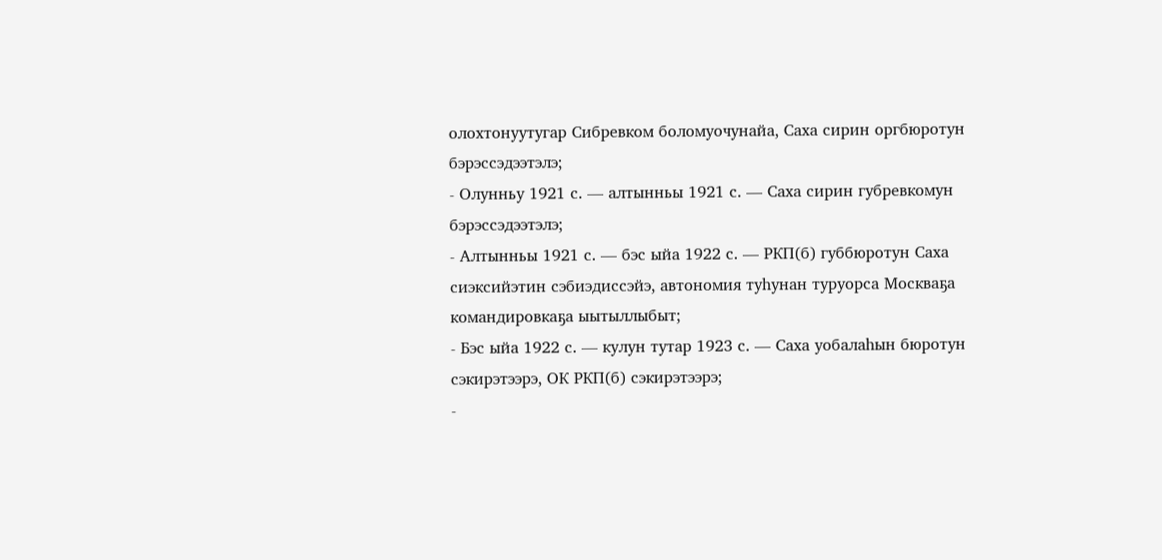олохтонуутугар Сибревком боломуочунайа, Саха сирин оргбюротун бэрэссэдээтэлэ;
- Олунньу 1921 с. — алтынньы 1921 с. — Саха сирин губревкомун бэрэссэдээтэлэ;
- Алтынньы 1921 с. — бэс ыйа 1922 с. — РКП(б) губбюротун Саха сиэксийэтин сэбиэдиссэйэ, автономия туһунан туруорса Москваҕа командировкаҕа ыытыллыбыт;
- Бэс ыйа 1922 с. — кулун тутар 1923 с. — Саха уобалаһын бюротун сэкирэтээрэ, ОК РКП(б) сэкирэтээрэ;
-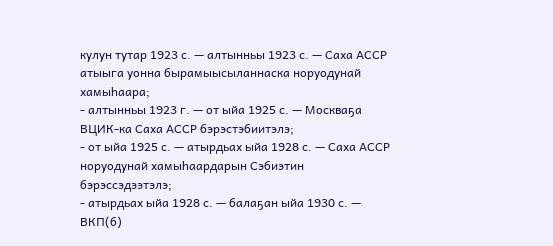кулун тутар 1923 с. — алтынньы 1923 с. — Саха АССР атыыга уонна бырамыысыланнаска норуодунай хамыһаара;
- алтынньы 1923 г. — от ыйа 1925 с. — Москваҕа ВЦИК-ка Саха АССР бэрэстэбиитэлэ;
- от ыйа 1925 с. — атырдьах ыйа 1928 с. — Саха АССР норуодунай хамыһаардарын Сэбиэтин бэрэссэдээтэлэ;
- атырдьах ыйа 1928 с. — балаҕан ыйа 1930 с. — ВКП(б)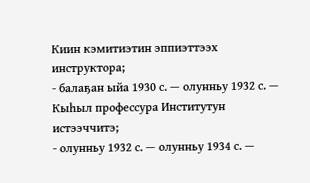Киин кэмитиэтин эппиэттээх инструктора;
- балаҕан ыйа 1930 с. — олунньу 1932 с. — Кыһыл профессура Институтун истээччитэ;
- олунньу 1932 с. — олунньу 1934 с. —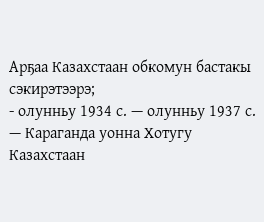Арҕаа Казахстаан обкомун бастакы сэкирэтээрэ;
- олунньу 1934 с. — олунньу 1937 с. — Караганда уонна Хотугу Казахстаан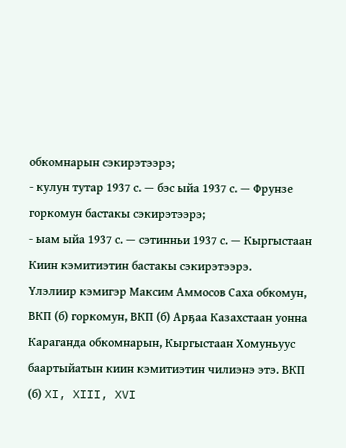обкомнарын сэкирэтээрэ;
- кулун тутар 1937 с. — бэс ыйа 1937 с. — Фрунзе горкомун бастакы сэкирэтээрэ;
- ыам ыйа 1937 с. — сэтинньи 1937 с. — Кыргыстаан Киин кэмитиэтин бастакы сэкирэтээрэ.
Үлэлиир кэмигэр Максим Аммосов Саха обкомун, ВКП (б) горкомун, ВКП (б) Арҕаа Казахстаан уонна Караганда обкомнарын, Кыргыстаан Хомуньуус баартыйатын киин кэмитиэтин чилиэнэ этэ. ВКП (б) XI, XIII, XVI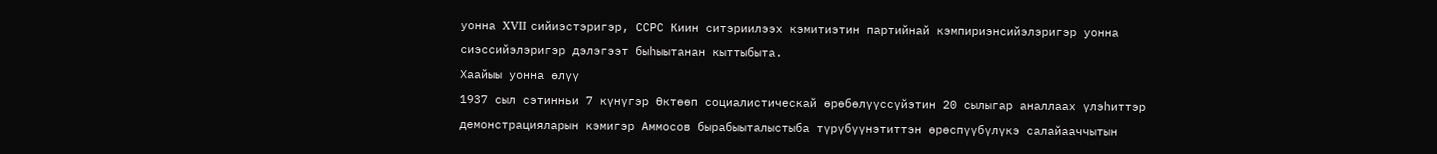уонна XVII сийиэстэригэр, ССРС Киин ситэриилээх кэмитиэтин партийнай кэмпириэнсийэлэригэр уонна сиэссийэлэригэр дэлэгээт быһыытанан кыттыбыта.
Хаайыы уонна өлүү
1937 сыл сэтинньи 7 күнүгэр Өктөөп социалистическай өрөбөлүүссүйэтин 20 сылыгар аналлаах үлэһиттэр демонстрацияларын кэмигэр Аммосов бырабыыталыстыба түрүбүүнэтиттэн өрөспүүбүлүкэ салайааччытын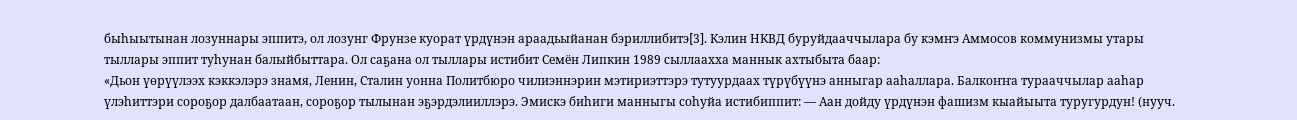быһыытынан лозуннары эппитэ, ол лозунг Фрунзе куорат үрдүнэн араадьыйанан бэриллибитэ[3]. Кэлин НКВД буруйдааччылара бу кэмҥэ Аммосов коммунизмы утары тыллары эппит туһунан балыйбыттара. Ол саҕана ол тыллары истибит Семён Липкин 1989 сыллаахха маннык ахтыбыта баар:
«Дьон үөрүүлээх кэккэлэрэ знамя, Ленин, Сталин уонна Политбюро чилиэннэрин мэтириэттэрэ тутуурдаах түрүбүүнэ анныгар ааһаллара. Балкоҥҥа турааччылар ааһар үлэһиттэри сороҕор далбаатаан, сороҕор тылынан эҕэрдэлииллэрэ. Эмискэ биһиги манныгы соһуйа истибиппит: — Аан дойду үрдүнэн фашизм кыайыыта туругурдун! (нууч.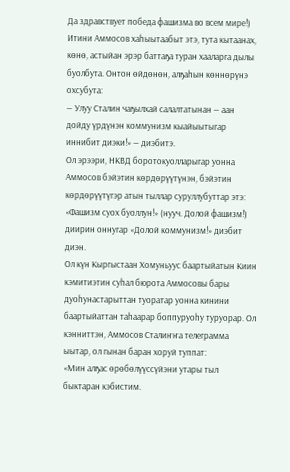Да здравствует победа фашизма во всем мире!)
Итини Аммосов хаһыытаабыт этэ, тута кытаанах, көнө, астыйан эрэр баттаҕа туран хааларга дылы буолбута. Онтон өйдөнөн, алҕаһын көннөрүнэ охсубута:
— Улуу Сталин чаҕылхай салалтатынан — аан дойду үрдүнэн коммунизм кыайыытыгар иннибит диэки!» — диэбитэ.
Ол эрээри, НКВД боротокуолларыгар уонна Аммосов бэйэтин көрдөрүүтүнэн, бэйэтин көрдөрүүтүгэр атын тыллар суруллубуттар этэ: «Фашизм суох буоллун!» (нууч. Долой фашизм!) диирин оннугар «Долой коммунизм!» диэбит диэн.
Ол күн Кыргыстаан Хомуньуус баартыйатын Киин кэмитиэтин суһал бюрота Аммосовы бары дуоһунастарыттан туоратар уонна кинини баартыйаттан таһаарар боппуруоһу туруорар. Ол кэнниттэн, Аммосов Сталиҥҥа телеграмма ыытар, ол гынан баран хоруй туппат:
«Мин алҕас өрөбөлүүссүйэни утары тыл быктаран кэбистим.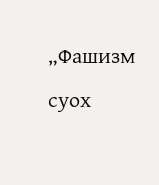„Фашизм суох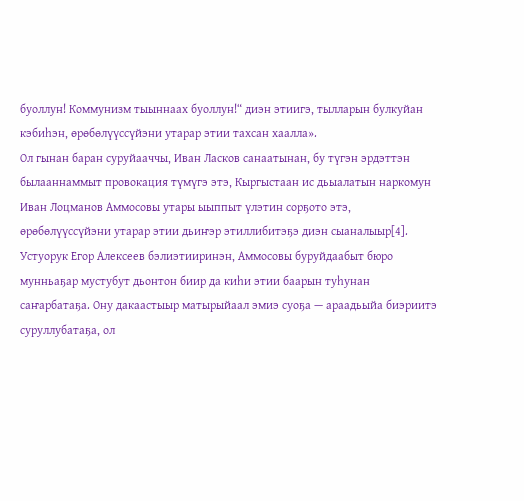буоллун! Коммунизм тыыннаах буоллун!“ диэн этиигэ, тылларын булкуйан кэбиһэн, өрөбөлүүссүйэни утарар этии тахсан хаалла».
Ол гынан баран суруйааччы, Иван Ласков санаатынан, бу түгэн эрдэттэн былааннаммыт провокация түмүгэ этэ, Кыргыстаан ис дьыалатын наркомун Иван Лоцманов Аммосовы утары ыыппыт үлэтин сорҕото этэ, өрөбөлүүссүйэни утарар этии дьиҥэр этиллибитэҕэ диэн сыаналыыр[4].
Устуорук Егор Алексеев бэлиэтииринэн, Аммосовы буруйдаабыт бюро мунньаҕар мустубут дьонтон биир да киһи этии баарын туһунан саҥарбатаҕа. Ону дакаастыыр матырыйаал эмиэ суоҕа — араадьыйа биэриитэ суруллубатаҕа, ол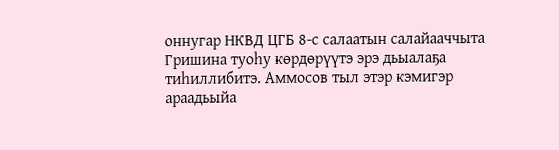оннугар НКВД ЦГБ 8-с салаатын салайааччыта Гришина туоһу көрдөрүүтэ эрэ дьыалаҕа тиһиллибитэ. Аммосов тыл этэр кэмигэр араадьыйа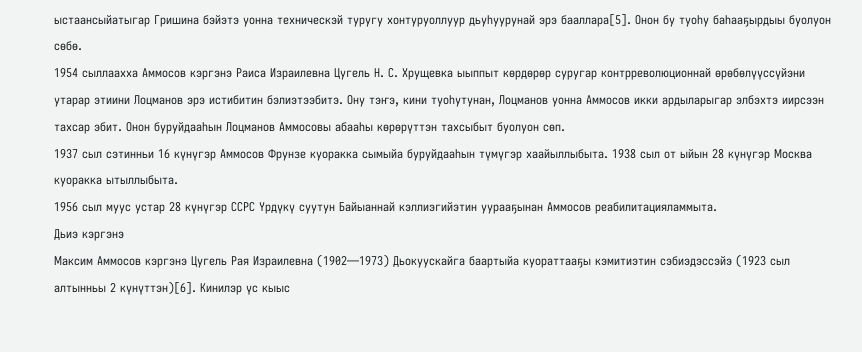ыстаансыйатыгар Гришина бэйэтэ уонна техническэй туругу хонтуруоллуур дьуһуурунай эрэ бааллара[5]. Онон бу туоһу баһааҕырдыы буолуон сөбө.
1954 сыллаахха Аммосов кэргэнэ Раиса Израилевна Цугель Н. С. Хрущевка ыыппыт көрдөрөр суругар контрреволюционнай өрөбөлүүссүйэни утарар этиини Лоцманов эрэ истибитин бэлиэтээбитэ. Ону тэҥэ, кини туоһутунан, Лоцманов уонна Аммосов икки ардыларыгар элбэхтэ иирсээн тахсар эбит. Онон буруйдааһын Лоцманов Аммосовы абааһы көрөрүттэн тахсыбыт буолуон сөп.
1937 сыл сэтинньи 16 күнүгэр Аммосов Фрунзе куоракка сымыйа буруйдааһын түмүгэр хаайыллыбыта. 1938 сыл от ыйын 28 күнүгэр Москва куоракка ытыллыбыта.
1956 сыл муус устар 28 күнүгэр ССРС Үрдүкү суутун Байыаннай кэллиэгийэтин уурааҕынан Аммосов реабилитацияламмыта.
Дьиэ кэргэнэ
Максим Аммосов кэргэнэ Цугель Рая Израилевна (1902—1973) Дьокуускайга баартыйа куораттааҕы кэмитиэтин сэбиэдэссэйэ (1923 сыл алтынньы 2 күнүттэн)[6]. Кинилэр үс кыыс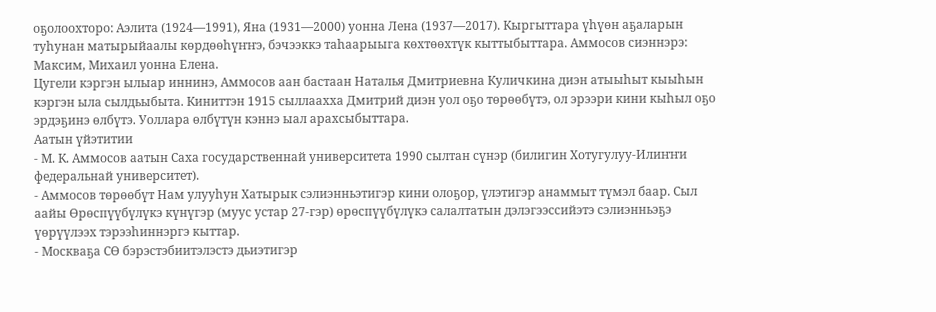оҕолоохторо: Аэлита (1924—1991), Яна (1931—2000) уонна Лена (1937—2017). Кыргыттара үһүөн аҕаларын туһунан матырыйаалы көрдөөһүҥҥэ, бэчээккэ таһаарыыга көхтөөхтүк кыттыбыттара. Аммосов сиэннэрэ: Максим, Михаил уонна Елена.
Цугели кэргэн ылыар иннинэ, Аммосов аан бастаан Наталья Дмитриевна Куличкина диэн атыыһыт кыыһын кэргэн ыла сылдьыбыта. Киниттэн 1915 сыллаахха Дмитрий диэн уол оҕо төрөөбүтэ, ол эрээри кини кыһыл оҕо эрдэҕинэ өлбүтэ. Уоллара өлбүтүн кэннэ ыал арахсыбыттара.
Аатын үйэтитии
- М. К. Аммосов аатын Саха государственнай университета 1990 сылтан сүнэр (билигин Хотугулуу-Илиҥҥи федеральнай университет).
- Аммосов төрөөбүт Нам улууһун Хатырык сэлиэнньэтигэр кини олоҕор, үлэтигэр анаммыт түмэл баар. Сыл аайы Өрөспүүбүлүкэ күнүгэр (муус устар 27-гэр) өрөспүүбүлүкэ салалтатын дэлэгээссийэтэ сэлиэнньэҕэ үөрүүлээх тэрээһиннэргэ кыттар.
- Москваҕа СӨ бэрэстэбиитэлэстэ дьиэтигэр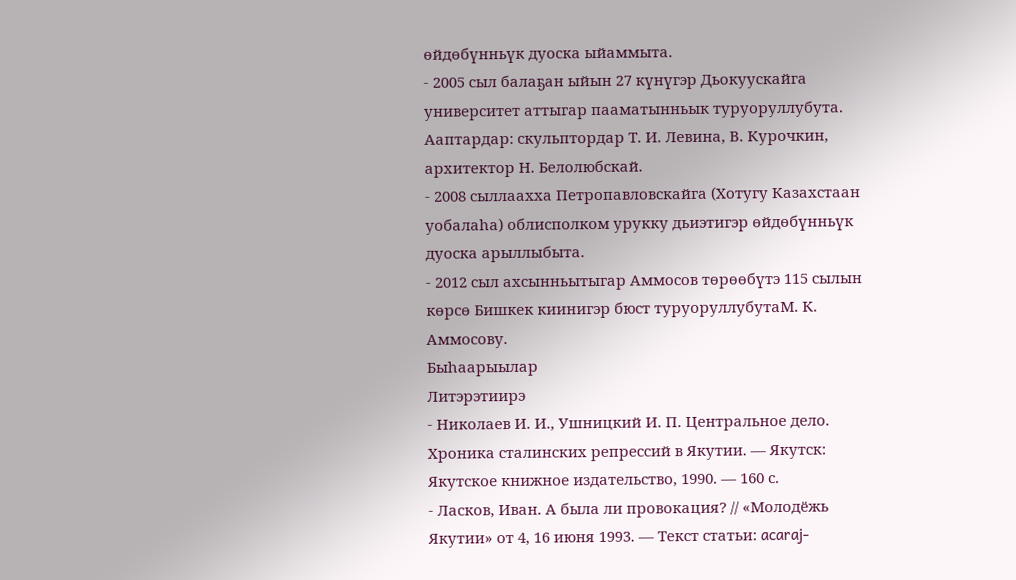өйдөбүнньүк дуоска ыйаммыта.
- 2005 сыл балаҕан ыйын 27 күнүгэр Дьокуускайга университет аттыгар пааматынньык туруоруллубута. Ааптардар: скульптордар Т. И. Левина, В. Курочкин, архитектор Н. Белолюбскай.
- 2008 сыллаахха Петропавловскайга (Хотугу Казахстаан уобалаһа) облисполком урукку дьиэтигэр өйдөбүнньүк дуоска арыллыбыта.
- 2012 сыл ахсынньытыгар Аммосов төрөөбүтэ 115 сылын көрсө Бишкек киинигэр бюст туруоруллубутаМ. К. Аммосову.
Быһаарыылар
Литэрэтиирэ
- Николаев И. И., Ушницкий И. П. Центральное дело. Хроника сталинских репрессий в Якутии. — Якутск: Якутское книжное издательство, 1990. — 160 с.
- Ласков, Иван. А была ли провокация? // «Молодёжь Якутии» от 4, 16 июня 1993. — Текст статьи: acaraj-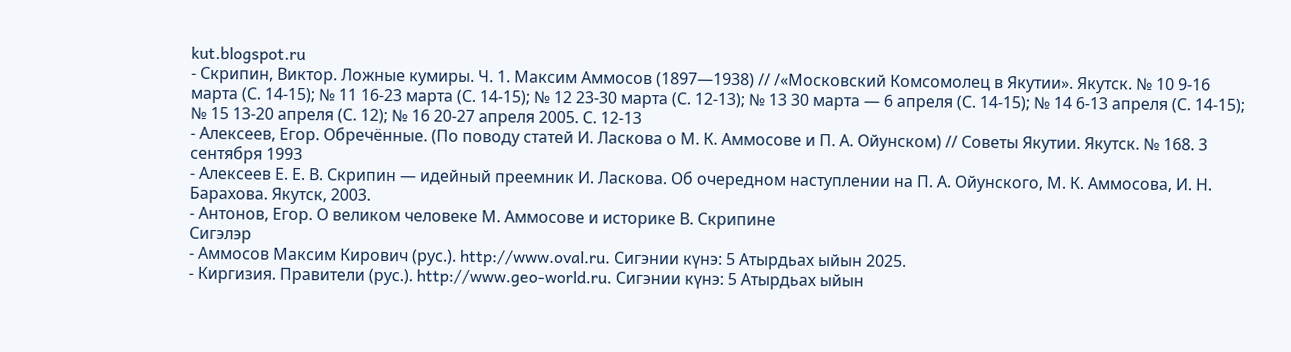kut.blogspot.ru
- Скрипин, Виктор. Ложные кумиры. Ч. 1. Максим Аммосов (1897—1938) // /«Московский Комсомолец в Якутии». Якутск. № 10 9-16 марта (С. 14-15); № 11 16-23 марта (С. 14-15); № 12 23-30 марта (С. 12-13); № 13 30 марта — 6 апреля (С. 14-15); № 14 6-13 апреля (С. 14-15); № 15 13-20 апреля (С. 12); № 16 20-27 апреля 2005. С. 12-13
- Алексеев, Егор. Обречённые. (По поводу статей И. Ласкова о М. К. Аммосове и П. А. Ойунском) // Советы Якутии. Якутск. № 168. 3 сентября 1993
- Алексеев Е. Е. В. Скрипин — идейный преемник И. Ласкова. Об очередном наступлении на П. А. Ойунского, М. К. Аммосова, И. Н. Барахова. Якутск, 2003.
- Антонов, Егор. О великом человеке М. Аммосове и историке В. Скрипине
Сигэлэр
- Аммосов Максим Кирович (рус.). http://www.oval.ru. Сигэнии күнэ: 5 Атырдьах ыйын 2025.
- Киргизия. Правители (рус.). http://www.geo-world.ru. Сигэнии күнэ: 5 Атырдьах ыйын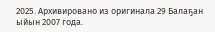2025. Архивировано из оригинала 29 Балаҕан ыйын 2007 года.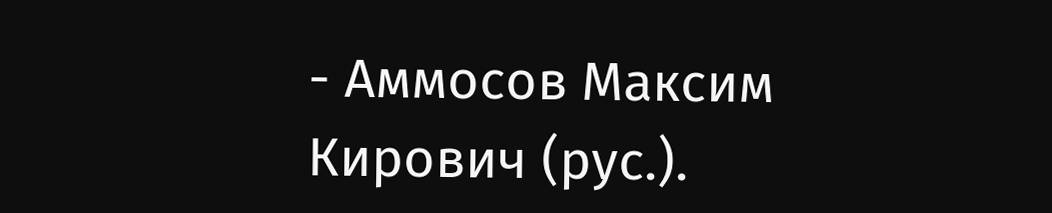- Аммосов Максим Кирович (рус.).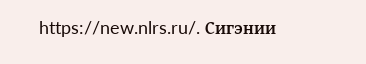https://new.nlrs.ru/. Сигэнии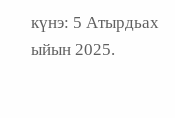күнэ: 5 Атырдьах ыйын 2025.